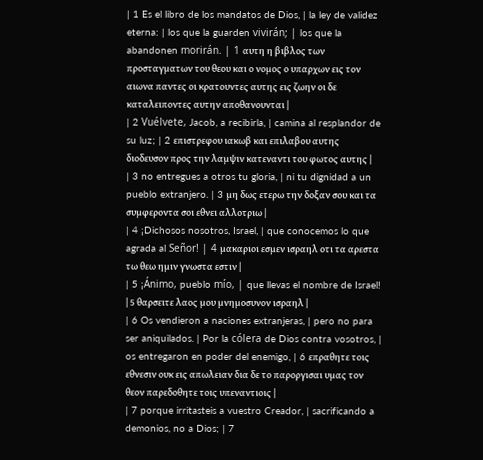| 1 Es el libro de los mandatos de Dios, | la ley de validez eterna: | los que la guarden vivirán; | los que la abandonen morirán. | 1 αυτη η βιβλος των προσταγματων του θεου και ο νομος ο υπαρχων εις τον αιωνα παντες οι κρατουντες αυτης εις ζωην οι δε καταλειποντες αυτην αποθανουνται |
| 2 Vuélvete, Jacob, a recibirla, | camina al resplandor de su luz; | 2 επιστρεφου ιακωβ και επιλαβου αυτης διοδευσον προς την λαμψιν κατεναντι του φωτος αυτης |
| 3 no entregues a otros tu gloria, | ni tu dignidad a un pueblo extranjero. | 3 μη δως ετερω την δοξαν σου και τα συμφεροντα σοι εθνει αλλοτριω |
| 4 ¡Dichosos nosotros, Israel, | que conocemos lo que agrada al Señor! | 4 μακαριοι εσμεν ισραηλ οτι τα αρεστα τω θεω ημιν γνωστα εστιν |
| 5 ¡Ánimo, pueblo mío, | que llevas el nombre de Israel! | 5 θαρσειτε λαος μου μνημοσυνον ισραηλ |
| 6 Os vendieron a naciones extranjeras, | pero no para ser aniquilados. | Por la cólera de Dios contra vosotros, | os entregaron en poder del enemigo, | 6 επραθητε τοις εθνεσιν ουκ εις απωλειαν δια δε το παροργισαι υμας τον θεον παρεδοθητε τοις υπεναντιοις |
| 7 porque irritasteis a vuestro Creador, | sacrificando a demonios, no a Dios; | 7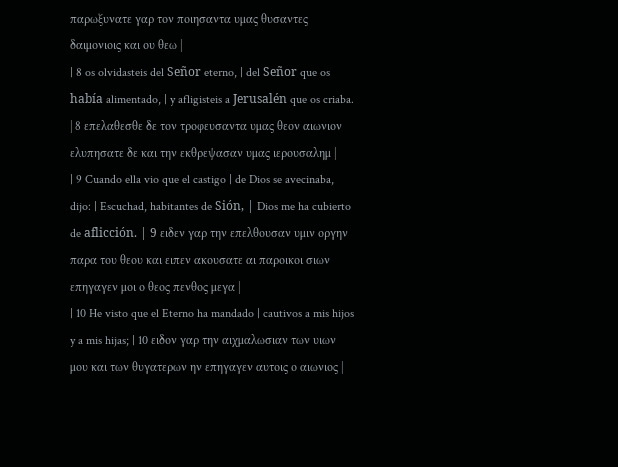παρωξυνατε γαρ τον ποιησαντα υμας θυσαντες δαιμονιοις και ου θεω |
| 8 os olvidasteis del Señor eterno, | del Señor que os había alimentado, | y afligisteis a Jerusalén que os criaba. | 8 επελαθεσθε δε τον τροφευσαντα υμας θεον αιωνιον ελυπησατε δε και την εκθρεψασαν υμας ιερουσαλημ |
| 9 Cuando ella vio que el castigo | de Dios se avecinaba, dijo: | Escuchad, habitantes de Sión, | Dios me ha cubierto de aflicción. | 9 ειδεν γαρ την επελθουσαν υμιν οργην παρα του θεου και ειπεν ακουσατε αι παροικοι σιων επηγαγεν μοι ο θεος πενθος μεγα |
| 10 He visto que el Eterno ha mandado | cautivos a mis hijos y a mis hijas; | 10 ειδον γαρ την αιχμαλωσιαν των υιων μου και των θυγατερων ην επηγαγεν αυτοις ο αιωνιος |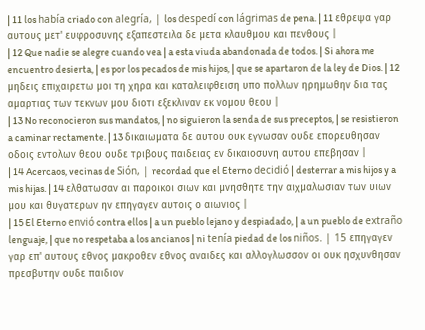| 11 los había criado con alegría, | los despedí con lágrimas de pena. | 11 εθρεψα γαρ αυτους μετ' ευφροσυνης εξαπεστειλα δε μετα κλαυθμου και πενθους |
| 12 Que nadie se alegre cuando vea | a esta viuda abandonada de todos. | Si ahora me encuentro desierta, | es por los pecados de mis hijos, | que se apartaron de la ley de Dios. | 12 μηδεις επιχαιρετω μοι τη χηρα και καταλειφθειση υπο πολλων ηρημωθην δια τας αμαρτιας των τεκνων μου διοτι εξεκλιναν εκ νομου θεου |
| 13 No reconocieron sus mandatos, | no siguieron la senda de sus preceptos, | se resistieron a caminar rectamente. | 13 δικαιωματα δε αυτου ουκ εγνωσαν ουδε επορευθησαν οδοις εντολων θεου ουδε τριβους παιδειας εν δικαιοσυνη αυτου επεβησαν |
| 14 Acercaos, vecinas de Sión, | recordad que el Eterno decidió | desterrar a mis hijos y a mis hijas. | 14 ελθατωσαν αι παροικοι σιων και μνησθητε την αιχμαλωσιαν των υιων μου και θυγατερων ην επηγαγεν αυτοις ο αιωνιος |
| 15 El Eterno envió contra ellos | a un pueblo lejano y despiadado, | a un pueblo de extraño lenguaje, | que no respetaba a los ancianos | ni tenía piedad de los niños. | 15 επηγαγεν γαρ επ' αυτους εθνος μακροθεν εθνος αναιδες και αλλογλωσσον οι ουκ ησχυνθησαν πρεσβυτην ουδε παιδιον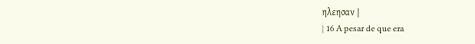ηλεησαν |
| 16 A pesar de que era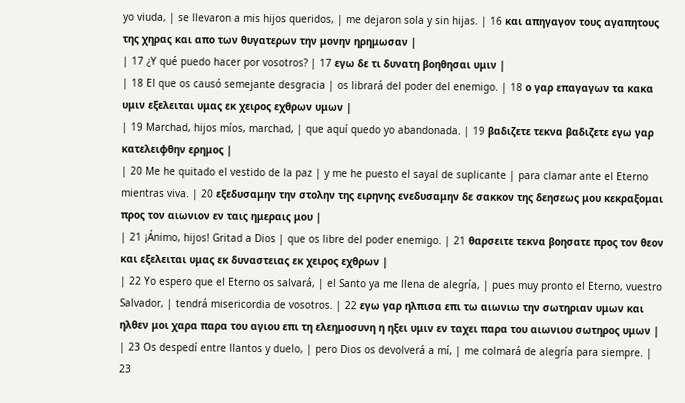yo viuda, | se llevaron a mis hijos queridos, | me dejaron sola y sin hijas. | 16 και απηγαγον τους αγαπητους της χηρας και απο των θυγατερων την μονην ηρημωσαν |
| 17 ¿Y qué puedo hacer por vosotros? | 17 εγω δε τι δυνατη βοηθησαι υμιν |
| 18 El que os causó semejante desgracia | os librará del poder del enemigo. | 18 ο γαρ επαγαγων τα κακα υμιν εξελειται υμας εκ χειρος εχθρων υμων |
| 19 Marchad, hijos míos, marchad, | que aquí quedo yo abandonada. | 19 βαδιζετε τεκνα βαδιζετε εγω γαρ κατελειφθην ερημος |
| 20 Me he quitado el vestido de la paz | y me he puesto el sayal de suplicante | para clamar ante el Eterno mientras viva. | 20 εξεδυσαμην την στολην της ειρηνης ενεδυσαμην δε σακκον της δεησεως μου κεκραξομαι προς τον αιωνιον εν ταις ημεραις μου |
| 21 ¡Ánimo, hijos! Gritad a Dios | que os libre del poder enemigo. | 21 θαρσειτε τεκνα βοησατε προς τον θεον και εξελειται υμας εκ δυναστειας εκ χειρος εχθρων |
| 22 Yo espero que el Eterno os salvará, | el Santo ya me llena de alegría, | pues muy pronto el Eterno, vuestro Salvador, | tendrá misericordia de vosotros. | 22 εγω γαρ ηλπισα επι τω αιωνιω την σωτηριαν υμων και ηλθεν μοι χαρα παρα του αγιου επι τη ελεημοσυνη η ηξει υμιν εν ταχει παρα του αιωνιου σωτηρος υμων |
| 23 Os despedí entre llantos y duelo, | pero Dios os devolverá a mí, | me colmará de alegría para siempre. | 23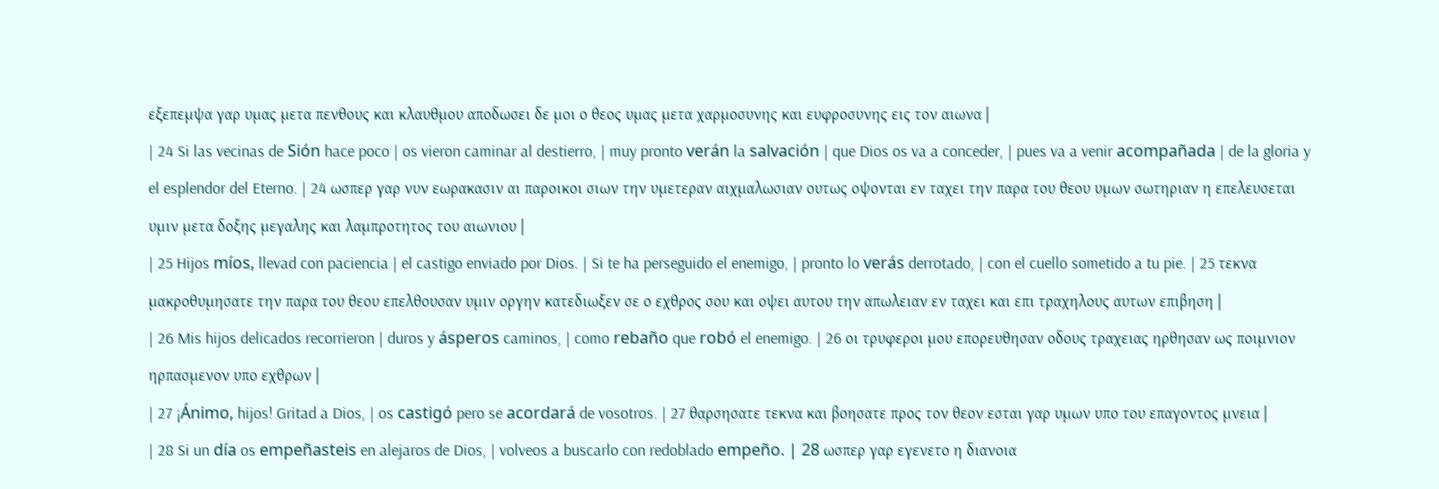εξεπεμψα γαρ υμας μετα πενθους και κλαυθμου αποδωσει δε μοι ο θεος υμας μετα χαρμοσυνης και ευφροσυνης εις τον αιωνα |
| 24 Si las vecinas de Sión hace poco | os vieron caminar al destierro, | muy pronto verán la salvación | que Dios os va a conceder, | pues va a venir acompañada | de la gloria y el esplendor del Eterno. | 24 ωσπερ γαρ νυν εωρακασιν αι παροικοι σιων την υμετεραν αιχμαλωσιαν ουτως οψονται εν ταχει την παρα του θεου υμων σωτηριαν η επελευσεται υμιν μετα δοξης μεγαλης και λαμπροτητος του αιωνιου |
| 25 Hijos míos, llevad con paciencia | el castigo enviado por Dios. | Si te ha perseguido el enemigo, | pronto lo verás derrotado, | con el cuello sometido a tu pie. | 25 τεκνα μακροθυμησατε την παρα του θεου επελθουσαν υμιν οργην κατεδιωξεν σε ο εχθρος σου και οψει αυτου την απωλειαν εν ταχει και επι τραχηλους αυτων επιβηση |
| 26 Mis hijos delicados recorrieron | duros y ásperos caminos, | como rebaño que robó el enemigo. | 26 οι τρυφεροι μου επορευθησαν οδους τραχειας ηρθησαν ως ποιμνιον ηρπασμενον υπο εχθρων |
| 27 ¡Ánimo, hijos! Gritad a Dios, | os castigó pero se acordará de vosotros. | 27 θαρσησατε τεκνα και βοησατε προς τον θεον εσται γαρ υμων υπο του επαγοντος μνεια |
| 28 Si un día os empeñasteis en alejaros de Dios, | volveos a buscarlo con redoblado empeño. | 28 ωσπερ γαρ εγενετο η διανοια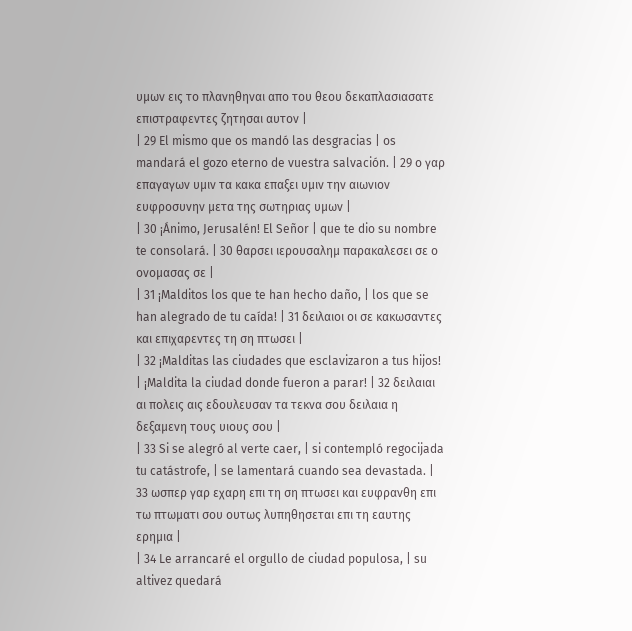υμων εις το πλανηθηναι απο του θεου δεκαπλασιασατε επιστραφεντες ζητησαι αυτον |
| 29 El mismo que os mandó las desgracias | os mandará el gozo eterno de vuestra salvación. | 29 ο γαρ επαγαγων υμιν τα κακα επαξει υμιν την αιωνιον ευφροσυνην μετα της σωτηριας υμων |
| 30 ¡Ánimo, Jerusalén! El Señor | que te dio su nombre te consolará. | 30 θαρσει ιερουσαλημ παρακαλεσει σε ο ονομασας σε |
| 31 ¡Malditos los que te han hecho daño, | los que se han alegrado de tu caída! | 31 δειλαιοι οι σε κακωσαντες και επιχαρεντες τη ση πτωσει |
| 32 ¡Malditas las ciudades que esclavizaron a tus hijos! | ¡Maldita la ciudad donde fueron a parar! | 32 δειλαιαι αι πολεις αις εδουλευσαν τα τεκνα σου δειλαια η δεξαμενη τους υιους σου |
| 33 Si se alegró al verte caer, | si contempló regocijada tu catástrofe, | se lamentará cuando sea devastada. | 33 ωσπερ γαρ εχαρη επι τη ση πτωσει και ευφρανθη επι τω πτωματι σου ουτως λυπηθησεται επι τη εαυτης ερημια |
| 34 Le arrancaré el orgullo de ciudad populosa, | su altivez quedará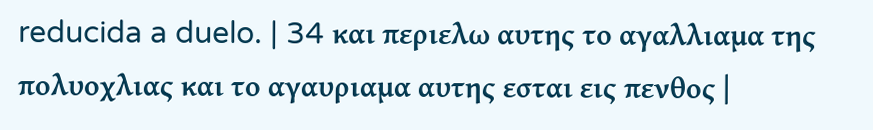reducida a duelo. | 34 και περιελω αυτης το αγαλλιαμα της πολυοχλιας και το αγαυριαμα αυτης εσται εις πενθος |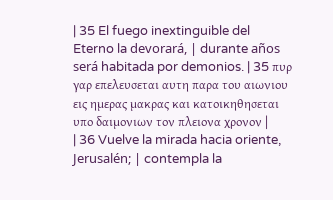| 35 El fuego inextinguible del Eterno la devorará, | durante años será habitada por demonios. | 35 πυρ γαρ επελευσεται αυτη παρα του αιωνιου εις ημερας μακρας και κατοικηθησεται υπο δαιμονιων τον πλειονα χρονον |
| 36 Vuelve la mirada hacia oriente, Jerusalén; | contempla la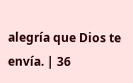alegría que Dios te envía. | 36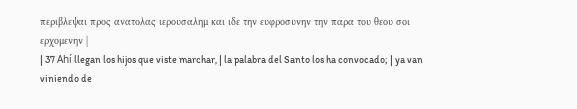περιβλεψαι προς ανατολας ιερουσαλημ και ιδε την ευφροσυνην την παρα του θεου σοι ερχομενην |
| 37 Ahí llegan los hijos que viste marchar, | la palabra del Santo los ha convocado; | ya van viniendo de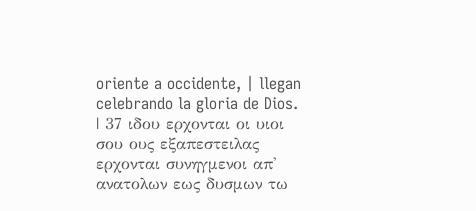oriente a occidente, | llegan celebrando la gloria de Dios. | 37 ιδου ερχονται οι υιοι σου ους εξαπεστειλας ερχονται συνηγμενοι απ' ανατολων εως δυσμων τω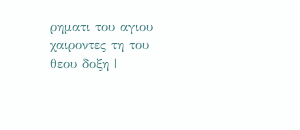ρηματι του αγιου χαιροντες τη του θεου δοξη |